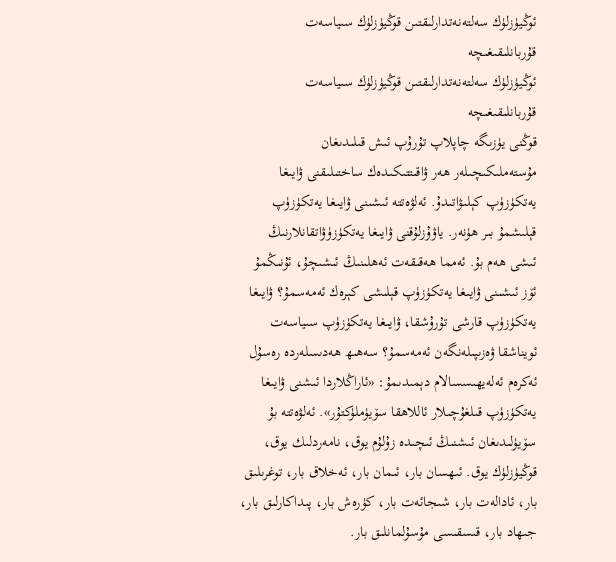ئوڭيۈزلۈك سەلتەنەتدارلىقتىن قوڭيۈزلۈك سىياسەت قۇربانلىقىغىچە
ئوڭيۈزلۈك سەلتەنەتدارلىقتىن قوڭيۈزلۈك سىياسەت قۇربانلىقىغىچە
قوڭنى يۈزىگە چاپلاپ تۇرۇپ ئىش قىلىدىغان مۇستەملىكىچىلەر ھەر ۋاقىتتىكىدەك ساختىلىقنى ۋايىغا يەتكۈزۈپ كېلىۋاتىدۇ. ئەلۋەتتە ئىشىنى ۋايىغا يەتكۈزۈپ قېلىشمۇ بىر ھۈنەر. ياۋۇزلۇقنى ۋايىغا يەتكۈزۈۋاتقانلارنىڭ ئىشى ھەم بۇ. ئەمما ھەقىقەت ئەھلىنىڭ ئىشىچۇ، ئۇنىڭمۇ ئۆز ئىشىنى ۋايىغا يەتكۈزۈپ قېلىشى كېرەك ئەمەسمۇ؟ ۋايىغا يەتكۈزۈپ قارشى تۇرۇشقا، ۋايىغا يەتكۈزۈپ سىياسەت ئويناشقا ۋەزىپىلەنگەن ئەمەسمۇ؟ سەھىھ ھەدىسلەردە رەسۇل ئەكرەم ئەلەيھىسسالام دېمىدىمۇ: «ئاراڭلاردا ئىشنى ۋايىغا يەتكۈزۈپ قىلغۇچىلار ئاللاھقا سۆيۈملۈكتۇر». ئەلۋەتتە بۇ سۆيۈلىدىغان ئىشنىڭ ئىچىدە زۇلۇم يوق، نامەردلىك يوق، قوڭيۈزلۈك يوق. ئىھسان بار، ئىمان بار، ئەخلاق بار، توغرىلىق بار، ئادالەت بار، شىجائەت بار، كۈرەش بار، پىداكارلىق بار، جىھاد بار، قىسقىسى مۇسۇلمانلىق بار.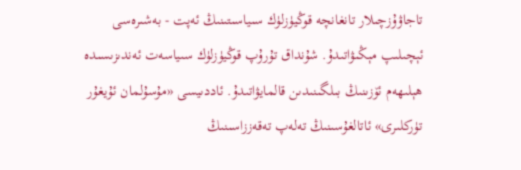تاجاۋۇزچىلار تانغانچە قوڭيۈزلۈك سىياسىتىنىڭ ئەپت - بەشىرەسى ئېچىلىپ مېڭىۋاتىدۇ. شۇنداق تۇرۇپ قوڭيۈزلۈك سىياسەت ئەندىزىسىدە ھېلىھەم ئۆزىنىڭ بىلگىنىدىن قالمايۋاتىدۇ. ئاددىيسى «مۇسۇلمان ئۇيغۇر تۈركلىرى» ئاتالغۇسىنىڭ تەلەپ تەقەززاسىنىڭ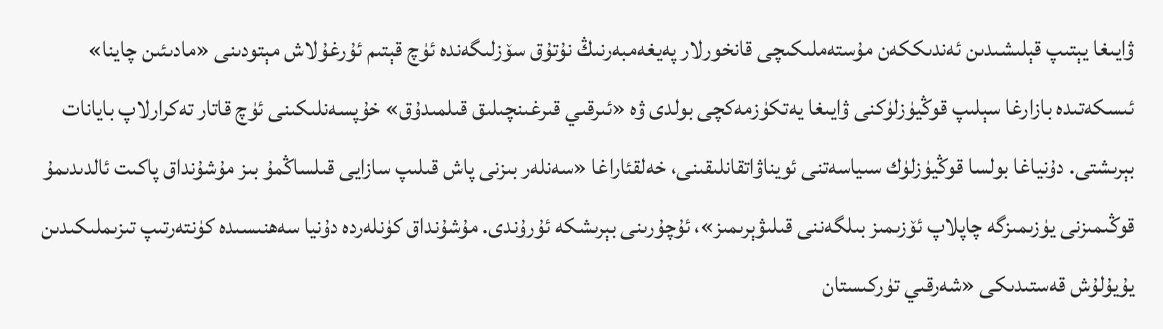ۋايىغا يېتىپ قېلىشىدىن ئەندىككەن مۇستەملىكىچى قانخورلار پەيغەمبەرنىڭ نۇتۇق سۆزلىگەندە ئۈچ قېتىم ئۇرغۇلاش مېتودىنى «مادىئىن چاينا» ئىسكەتىدە بازارغا سېلىپ قوڭيۈزلۈكنى ۋايىغا يەتكۈزمەكچى بولدى ۋە «ئىرقىي قىرغىنچىلىق قىلمىدۇق» خۇپسەنلىكىنى ئۈچ قاتار تەكرارلاپ بايانات بېرىشتى. دۇنياغا بولسا قوڭيۈزلۈك سىياسەتنى ئويناۋاتقانلىقىنى، خەلقئاراغا «سەنلەر بىزنى پاش قىلىپ سازايى قىلساڭمۇ بىز مۇشۇنداق پاكىت ئالدىدىمۇ قوڭىمىزنى يۈزىمىزگە چاپلاپ ئۆزىمىز بىلگەننى قىلىۋېرىمىز»، ئۇچۇرىنى بېرىشكە ئۇرۇندى. مۇشۇنداق كۈنلەردە دۇنيا سەھنىسىدە كۈنتەرتىپ تىزىملىكىدىن يۇيۇلۇش قەستىدىكى «شەرقىي تۈركىستان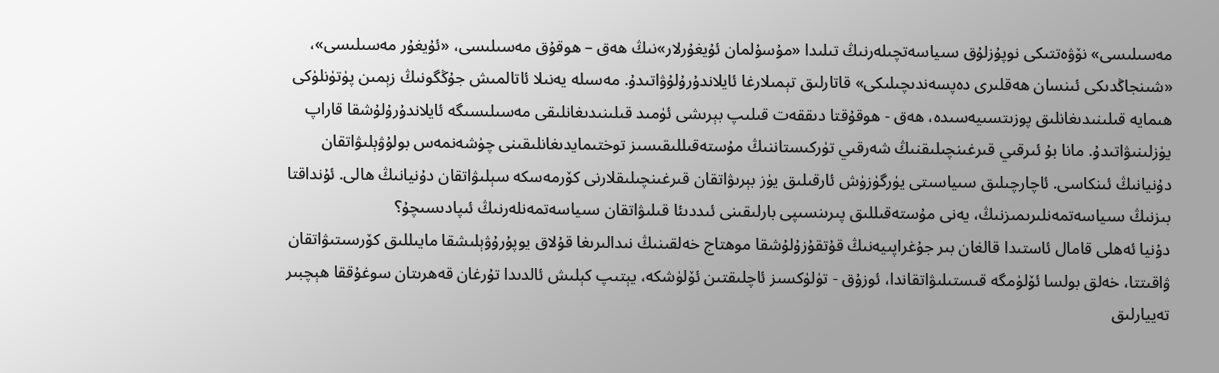مەسىلىسى» نۆۋەتتىكى نوپۇزلۇق سىياسەتچىلەرنىڭ تىلىدا «مۇسۇلمان ئۇيغۇرلار»نىڭ ھەق – ھوقۇق مەسىلىسى، «ئۇيغۇر مەسىلىسى»، «شىنجاڭدىكى ئىنسان ھەقلىرى دەپسەندىچىلىكى» قاتارلىق تېمىلارغا ئايلاندۇرۇلۇۋاتىدۇ. مەسىلە يەنىلا ئاتالمىش جۇڭگونىڭ زېمىن پۈتۈنلۈكى ھىمايە قىلىنىدىغانلىق پوزىتسىيەسىدە، ھەق - ھوقۇقتا دىققەت قىلىپ بېرىشى ئۈمىد قىلىنىدىغانلىقى مەسىلىسىگە ئايلاندۇرۇلۇشقا قاراپ يۈزلىنىۋاتىدۇ. مانا بۇ ئىرقىي قىرغىنچىلىقنىڭ شەرقىي تۈركىستاننىڭ مۇستەقىللىقىسىز توختىمايدىغانلىقىنى چۈشەنمەس بولۇۋېلىۋاتقان دۇنيانىڭ ئىنكاسى. ئاچارچىلىق سىياسىتى يۈرگۈزۈش ئارقىلىق يۈز بېرىۋاتقان قىرغىنچىلىقلارنى كۆرمەسكە سېلىۋاتقان دۇنيانىڭ ھالى. ئۇنداقتا بىزنىڭ سىياسەتمەنلىرىمىزنىڭ، يەنى مۇستەقىللىق پىرىنسىپى بارلىقىنى ئىددىئا قىلىۋاتقان سىياسەتمەنلەرنىڭ ئىپادىسىچۇ؟
دۇنيا ئەھلى قامال ئاستىدا قالغان بىر جۇغراپىيەنىڭ قۇتقۇزۇلۇشقا موھتاج خەلقىنىڭ نىدالىرىغا قۇلاق يوپۇرۇۋېلىشقا مايىللىق كۆرسىتىۋاتقان ۋاقىتتا، خەلق بولسا ئۆلۈمگە قىستىلىۋاتقاندا، ئوزۇق - تۈلۈكسىز ئاچلىقتىن ئۆلۈشكە، يېتىپ كېلىش ئالدىدا تۇرغان قەھرىتان سوغۇققا ھېچبىر تەييارلىق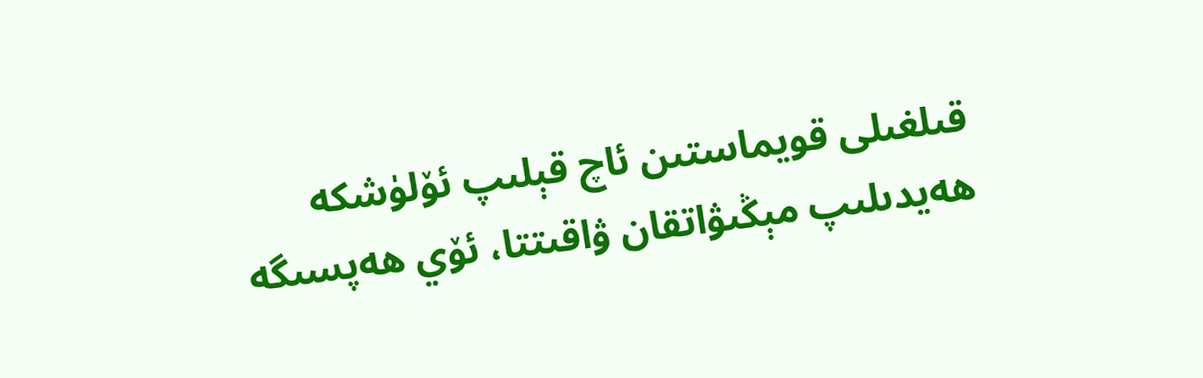قىلغىلى قويماستىن ئاچ قېلىپ ئۆلۈشكە ھەيدىلىپ مېڭىۋاتقان ۋاقىتتا، ئۆي ھەپسىگە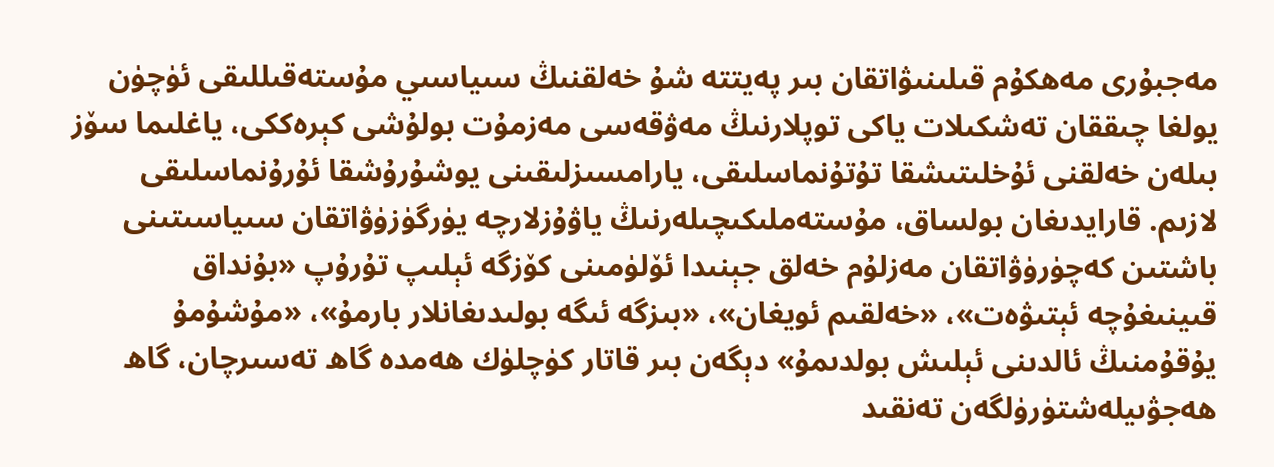مەجبۇرى مەھكۇم قىلىنىۋاتقان بىر پەيتتە شۇ خەلقنىڭ سىياسىي مۇستەقىللىقى ئۈچۈن يولغا چىققان تەشكىلات ياكى توپلارنىڭ مەۋقەسى مەزمۇت بولۇشى كېرەككى، ياغلىما سۆز بىلەن خەلقنى ئۇخلىتىشقا تۇتۇنماسلىقى، يارامسىزلىقىنى يوشۇرۇشقا ئۇرۇنماسلىقى لازىم. قارايدىغان بولساق، مۇستەملىكىچىلەرنىڭ ياۋۇزلارچە يۈرگۈزۈۋاتقان سىياسىتىنى باشتىن كەچۈرۈۋاتقان مەزلۇم خەلق جېنىدا ئۆلۈمىنى كۆزگە ئېلىپ تۇرۇپ «بۇنداق قىينىغۇچە ئېتىۋەت»، «خەلقىم ئويغان»، «بىزگە ئىگە بولىدىغانلار بارمۇ»، «مۇشۇمۇ يۇقۇمنىڭ ئالدىنى ئېلىش بولدىمۇ» دېگەن بىر قاتار كۈچلۈك ھەمدە گاھ تەسىرچان، گاھ ھەجۋىيلەشتۈرۈلگەن تەنقىد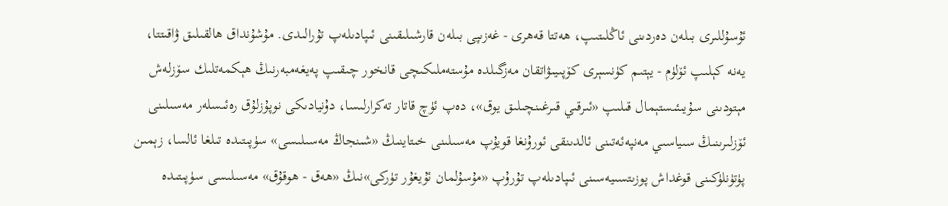ئۇسۇللىرى بىلەن دەردىنى ئاڭلىتىپ، ھەتتا قەھرى - غەزىپى بىلەن قارشىلىقىنى ئىپادىلەپ تۇرالىدى. مۇشۇنداق ھالقىلىق ۋاقىتتا، يەنە كېلىپ ئۆلۈم - يېتىم كۈنسېرى كۆپىيىۋاتقان مەزگىلدە مۇستەملىكىچى قانخور چىقىپ پەيغەمبەرنىڭ ھېكمەتلىك سۆزلەش مېتودىنى سۇيىئىستېمال قىلىپ «ئىرقىي قىرغىنچىلىق يوق»، دەپ ئۈچ قاتار تەكرارلىسا، دۇنيادىكى نوپۇزلۇق رەئىسلەر مەسىلىنى ئۆزلىرىنىڭ سىياسىي مەنپەئەتىنى ئالدىنقى ئورۇنغا قويۇپ مەسىلىنى خىتاينىڭ «شىنجاڭ مەسىلىسى» سۈپىتىدە تىلغا ئالسا، زېمىن پۈتۈنلۈكىنى قوغداش پوزىتسىيەسىنى ئىپادىلەپ تۇرۇپ «مۇسۇلمان ئۇيغۇر تۈركى»نىڭ «ھەق - ھوقۇق» مەسىلىسى سۈپىتىدە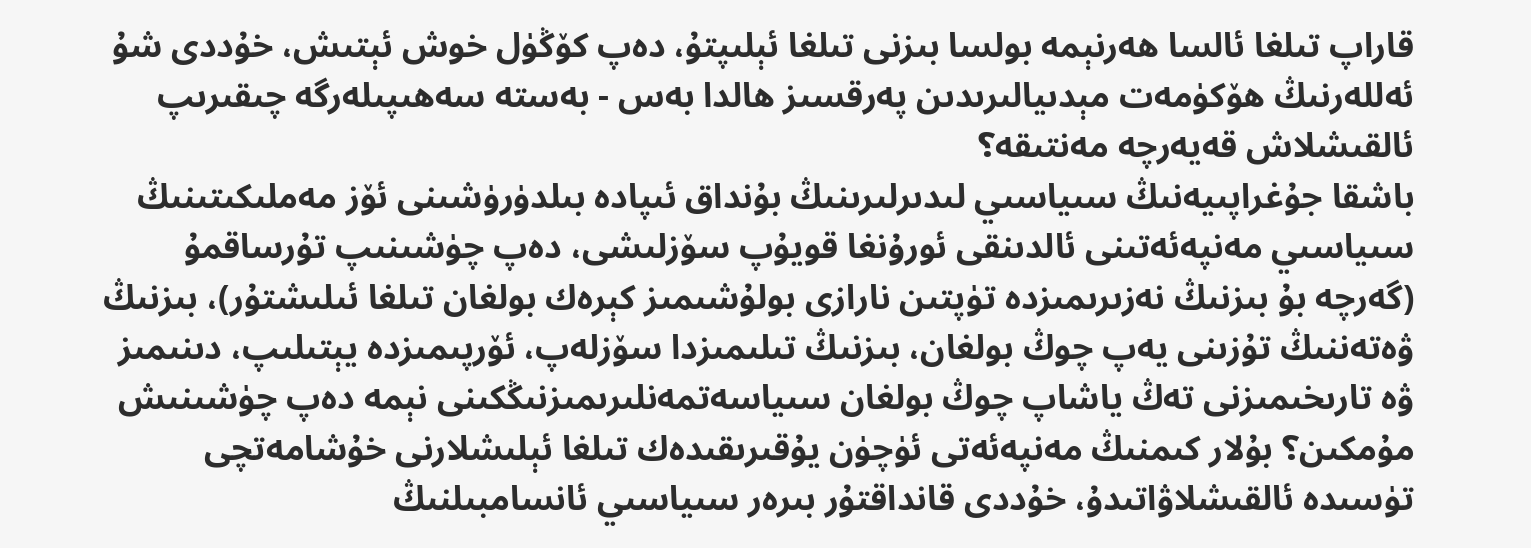قاراپ تىلغا ئالسا ھەرنېمە بولسا بىزنى تىلغا ئېلىپتۇ، دەپ كۆڭۈل خوش ئېتىش، خۇددى شۇ ئەللەرنىڭ ھۆكۈمەت مېدىيالىرىدىن پەرقسىز ھالدا بەس - بەستە سەھىپىلەرگە چىقىرىپ ئالقىشلاش قەيەرچە مەنتىقە؟
باشقا جۇغراپىيەنىڭ سىياسىي لىدىرلىرىنىڭ بۇنداق ئىپادە بىلدۈرۈشىنى ئۆز مەملىكىتىنىڭ سىياسىي مەنپەئەتىنى ئالدىنقى ئورۇنغا قويۇپ سۆزلىشى، دەپ چۈشىنىپ تۇرساقمۇ (گەرچە بۇ بىزنىڭ نەزىرىمىزدە تۈپتىن نارازى بولۇشىمىز كېرەك بولغان تىلغا ئىلىشتۇر)، بىزنىڭ ۋەتەننىڭ تۇزىنى يەپ چوڭ بولغان، بىزنىڭ تىلىمىزدا سۆزلەپ، ئۆرپىمىزدە يېتىلىپ، دىنىمىز ۋە تارىخىمىزنى تەڭ ياشاپ چوڭ بولغان سىياسەتمەنلىرىمىزنىڭكىنى نېمە دەپ چۈشىنىش مۇمكىن؟ بۇلار كىمنىڭ مەنپەئەتى ئۈچۈن يۇقىرىقىدەك تىلغا ئېلىشلارنى خۇشامەتچى تۈسىدە ئالقىشلاۋاتىدۇ، خۇددى قانداقتۇر بىرەر سىياسىي ئانسامبىلنىڭ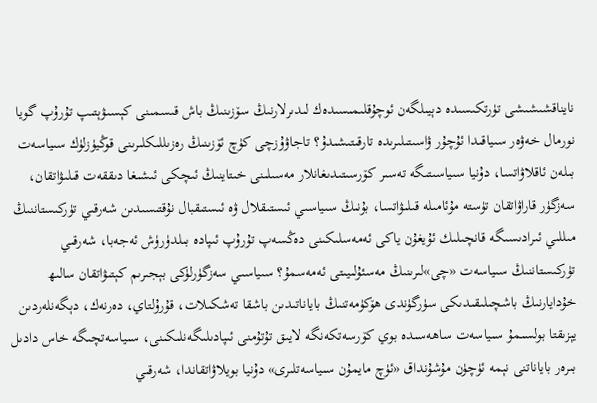نايناقشىشىشى تۈرتكىسىدە دېيىلگەن ئوچۇقلىمىسىدەك لىدىرلارنىڭ سۆزىنىڭ باش قىسمىنى كېسىۋېتىپ تۇرۇپ گويا نورمال خەۋەر سىياقىدا ئۇچۇر ۋاسىتىلىرىدە تارقىتىشىدۇ؟ تاجاۋۇزچى كۈچ ئۆزىنىڭ رەزىللىكلىرىنى قوڭيۈزلۈك سىياسەت بىلەن ئاقلاۋاتسا، دۇنيا سىياسىتىگە تەسىر كۆرسىتىدىغانلار مەسىلىنى خىتاينىڭ ئىچكى ئىشىغا دىققەت قىلىۋاتقان، سەزگۈر قاراۋاتقان تۈستە مۇئامىلە قىلىۋاتسا، بۇنىڭ سىياسىي ئىستىقلال ۋە ئىستىقبال نۇقتىسىدىن شەرقىي تۈركىستاننىڭ مىللىي ئىرادىسىگە قانچىلىك ئۇيغۇن ياكى ئەمەسلىكىنى دەڭسەپ تۇرۇپ ئىپادە بىلدۈرۈش ئەجەبا، شەرقىي تۈركىستاننىڭ سىياسەت «چى»لىرىنىڭ مەسئۇلىيىتى ئەمەسمۇ؟ سىياسىي سەزگۈرلۈكى بېجىرىم كېتىۋاتقان سالىھ خۇدايارنىڭ باشچىلىقىدىكى سۈرگۈندى ھۆكۈمەتنىڭ باياناتىدىن باشقا تەشكىلات، قۇرۇلتاي، دەرنەك، دېگەنلەردىن يېزىقتا بولسىمۇ سىياسەت ساھەسىدە بوي كۆرسەتكەنگە لايىق تۇتۇمنى ئىپادىلىگەنلىكىنى، سىياسەتچىگە خاس دادىل بىرەر باياناتنى نېمە ئۈچۈن مۇشۇنداق «ئۈچ مايمۇن سىياسەتلىرى» دۇنيا بويلاۋاتقاندا، شەرقىي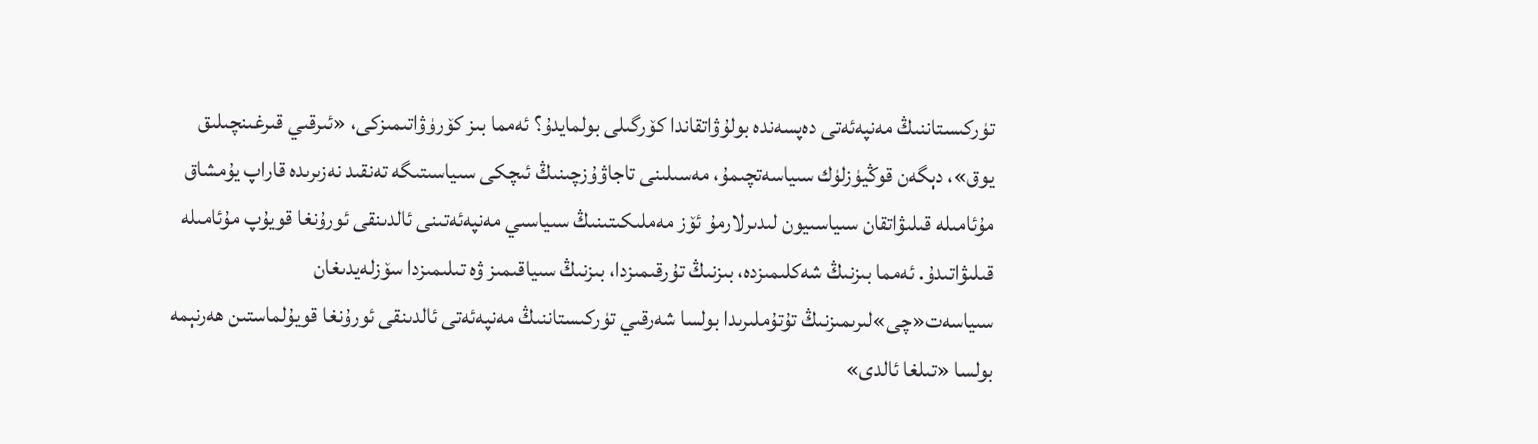تۈركىستاننىڭ مەنپەئەتى دەپسەندە بولۇۋاتقاندا كۆرگىلى بولمايدۇ؟ ئەمما بىز كۆرۈۋاتىمىزكى، «ئىرقىي قىرغىنچىلىق يوق»، دېگەن قوڭيۈزلۈك سىياسەتچىمۇ، مەسىلىنى تاجاۋۇزچىنىڭ ئىچكى سىياسىتىگە تەنقىد نەزىرىدە قاراپ يۇمشاق مۇئامىلە قىلىۋاتقان سىياسىيون لىدىرلارمۇ ئۆز مەملىكىتىنىڭ سىياسىي مەنپەئەتىنى ئالدىنقى ئورۇنغا قويۇپ مۇئامىلە قىلىۋاتىدۇ. ئەمما بىزنىڭ شەكلىمىزدە، بىزنىڭ تۇرقىمىزدا، بىزنىڭ سىياقىمىز ۋە تىلىمىزدا سۆزلەيدىغان سىياسەت«چى»لىرىمىزنىڭ تۇتۇملىرىدا بولسا شەرقىي تۈركىستاننىڭ مەنپەئەتى ئالدىنقى ئورۇنغا قويۇلماستىن ھەرنېمە بولسا «تىلغا ئالدى»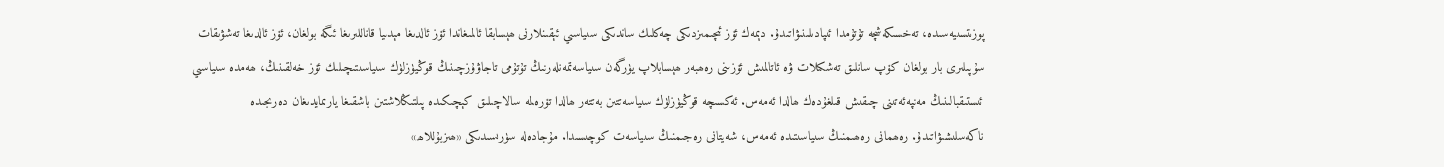پوزىتسىيەسىدە، تەخسىكەشچە تۇتۇمدا ئىپادىلىنىۋاتىدۇ. دېمەك ئۆز ئىچىمىزدىكى چەكلىك ساندىكى سىياسىي ئېقىنلارنى ھېسابقا ئالمىغاندا ئۆز ئالدىغا مېدىيا قاناللىرىغا ئىگە بولغان، ئۆز ئالدىغا تەشۋىقات سۇپىلىرى بار بولغان كۆپ سانلىق تەشكىلات ۋە ئاتالمىش ئۆزىنى رەھبەر ھېسابلاپ يۈرگەن سىياسەتمەنلەرنىڭ تۇتۇمى تاجاۋۇزچىنىڭ قوڭيۈزلۈك سىياسىتىچىلىك ئۆز خەلقىنىڭ، ھەمدە سىياسىي ئىستىقبالىنىڭ مەنپەئەتىنى چىقىش قىلغۇدەك ھالدا ئەمەس. ئەكسىچە قوڭيۈزلۈك سىياسەتتىن بەتتەر ھالدا تۆرەلمە سالاچىلىق كېچىكىدە پىلتىڭلاشتىن باشقىغا يارىمايدىغان دەرىجىدە ناكەسلىشىۋاتىدۇ. رەھمانى رەھىمنىڭ سىياسىتىدە ئەمەس، شەيتانى رەجىمنىڭ سىياسەت كوچىسىدا. مۇجادەلە سۈرىسىدىكى «ھىزبۇللاھ»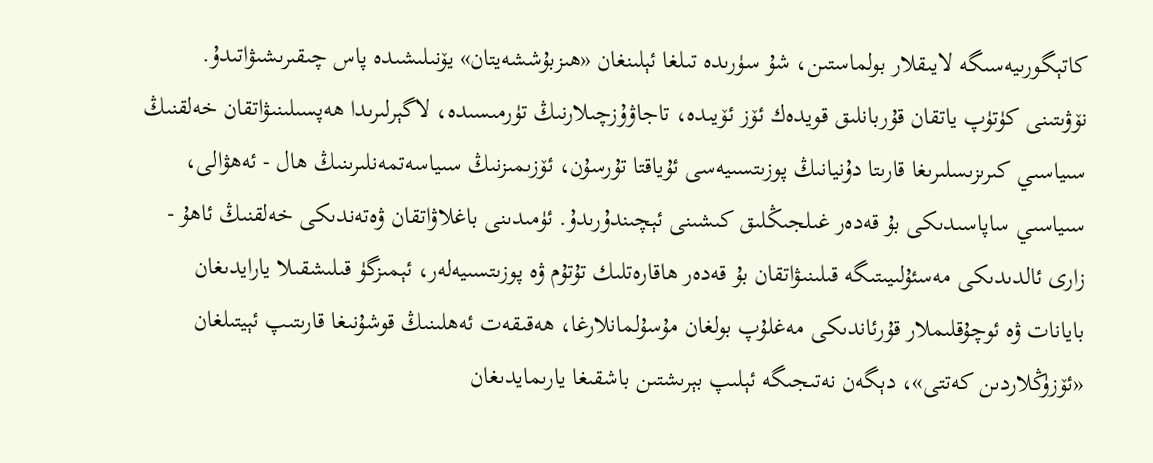كاتېگورىيەسىگە لايىقلار بولماستىن، شۇ سۈرىدە تىلغا ئېلىنغان «ھىزبۇششەيتان» يۆنىلىشىدە پاس چىقىرىشىۋاتىدۇ.
نۆۋىتىنى كۈتۈپ ياتقان قۇربانلىق قويدەك ئۆز ئۆيىدە، تاجاۋۇزچىلارنىڭ تۈرمىسىدە، لاگېرلىرىدا ھەپسىلىنىۋاتقان خەلقنىڭ سىياسىي كىرىزىسلىرىغا قارىتا دۇنيانىڭ پوزىتسىيەسى ئۇياقتا تۇرسۇن، ئۆزىمىزنىڭ سىياسەتمەنلىرىنىڭ ھال - ئەھۋالى، سىياسىي ساپاسىدىكى بۇ قەدەر غىلجىڭلىق كىشىنى ئېچىندۇرىدۇ. ئۈمىدىنى باغلاۋاتقان ۋەتەندىكى خەلقنىڭ ئاھۇ - زارى ئالدىدىكى مەسئۇلىيىتىگە قىلىنىۋاتقان بۇ قەدەر ھاقارەتلىك تۇتۇم ۋە پوزىتسىيەلەر، ئېمىزگۈ قىلىشقىلا يارايدىغان بايانات ۋە ئوچۇقلىملار قۇرئاندىكى مەغلۇپ بولغان مۇسۇلمانلارغا، ھەقىقەت ئەھلىنىڭ قوشۇنىغا قارىتىپ ئېيتىلغان «ئۆزۈڭلاردىن كەتتى»، دېگەن نەتىجىگە ئېلىپ بېرىشتىن باشقىغا يارىمايدىغان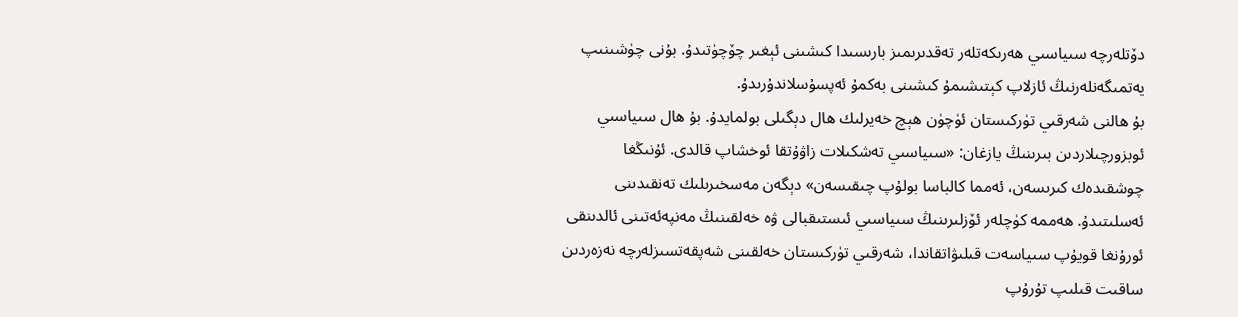دۆتلەرچە سىياسىي ھەرىكەتلەر تەقدىرىمىز بارىسىدا كىشىنى ئېغىر چۆچۈتىدۇ. بۇنى چۈشىنىپ يەتمىگەنلەرنىڭ ئازلاپ كېتىشىمۇ كىشىنى بەكمۇ ئەپسۇسلاندۇرىدۇ.
بۇ ھالنى شەرقىي تۈركىستان ئۈچۈن ھېچ خەيرلىك ھال دېگىلى بولمايدۇ. بۇ ھال سىياسىي ئوبزورچىلاردىن بىرىنىڭ يازغان: «سىياسىي تەشكىلات زاۋۇتقا ئوخشاپ قالدى. ئۇنىڭغا چوشقىدەك كىرىسەن، ئەمما كالباسا بولۇپ چىقىسەن» دېگەن مەسخىرىلىك تەنقىدىنى ئەسلىتىدۇ. ھەممە كۈچلەر ئۆزلىرىنىڭ سىياسىي ئىستىقبالى ۋە خەلقىنىڭ مەنپەئەتىنى ئالدىنقى ئورۇنغا قويۇپ سىياسەت قىلىۋاتقاندا، شەرقىي تۈركىستان خەلقىنى شەپقەتسىزلەرچە نەزەردىن ساقىت قىلىپ تۇرۇپ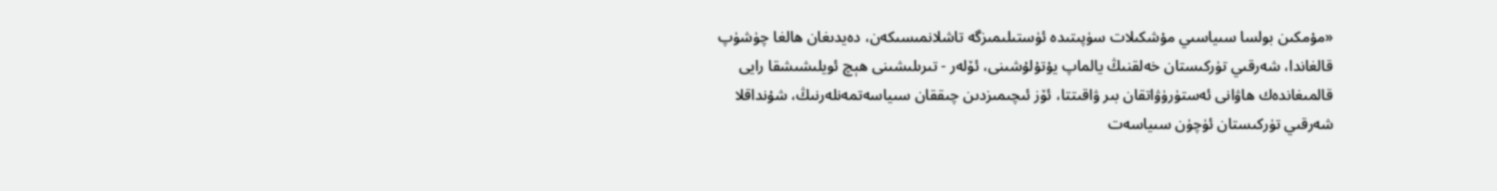«مۇمكىن بولسا سىياسىي مۇشكىلات سۈپىتىدە ئۈستىلىمىزگە تاشلانمىسىكەن، دەيدىغان ھالغا چۈشۈپ قالغاندا، شەرقىي تۈركىستان خەلقنىڭ يالماپ يۇتۇلۇشىنى، ئۆلەر - تىرىلىشىنى ھېچ ئويلىشىشقا رايى قالمىغاندەك ھاۋانى ئەستۈرۈۋاتقان بىر ۋاقىتتا، ئۆز ئىچىمىزدىن چىققان سىياسەتمەنلەرنىڭ، شۇنداقلا شەرقىي تۈركىستان ئۈچۈن سىياسەت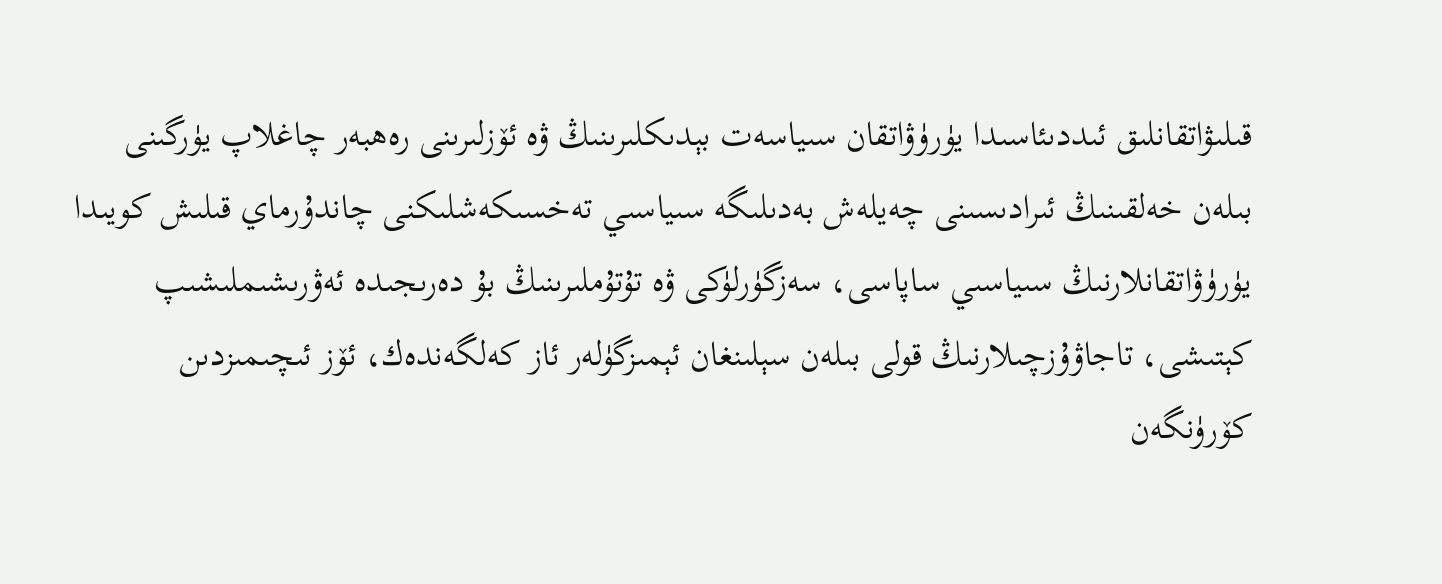قىلىۋاتقانلىق ئىددىئاسىدا يۈرۈۋاتقان سىياسەت بېدىكلىرىنىڭ ۋە ئۆزلىرىنى رەھبەر چاغلاپ يۈرگىنى بىلەن خەلقىنىڭ ئىرادىسىنى چەيلەش بەدىلىگە سىياسىي تەخسىكەشلىكنى چاندۇرماي قىلىش كويىدا يۈرۈۋاتقانلارنىڭ سىياسىي ساپاسى، سەزگۈرلۈكى ۋە تۇتۇملىرىنىڭ بۇ دەرىجىدە ئەۋرىشىملىشىپ كېتىشى، تاجاۋۇزچىلارنىڭ قولى بىلەن سېلىنغان ئېمىزگۈلەر ئاز كەلگەندەك، ئۆز ئىچىمىزدىن كۆرۈنگەن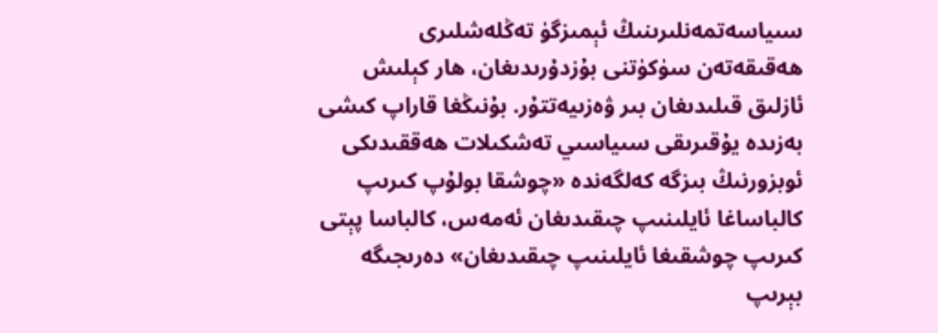سىياسەتمەنلىرىنىڭ ئېمىزگۈ تەڭلەشلىرى ھەقىقەتەن سۈكۈتنى بۇزدۇرىدىغان، ھار كېلىش ئازلىق قىلىدىغان بىر ۋەزىيەتتۇر. بۇنىڭغا قاراپ كىشى بەزىدە يۇقىرىقى سىياسىي تەشكىلات ھەققىدىكى ئوبزورنىڭ بىزگە كەلگەندە «چوشقا بولۇپ كىرىپ كالباساغا ئايلىنىپ چىقىدىغان ئەمەس، كالباسا پېتى كىرىپ چوشقىغا ئايلىنىپ چىقىدىغان» دەرىجىگە بېرىپ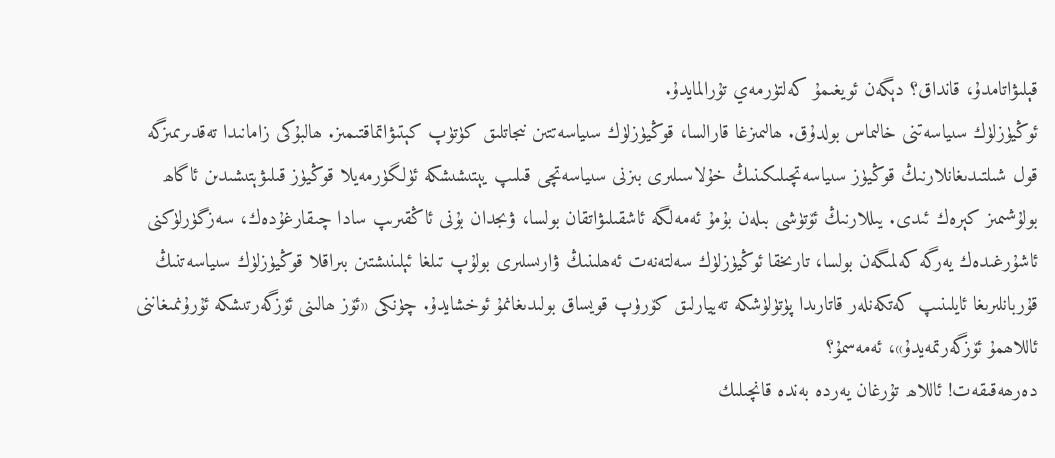قېلىۋاتامدۇ، قانداق؟ دېگەن ئويغىمۇ كەلتۈرمەي تۇرالمايدۇ.
ئوڭيۈزلۈك سىياسەتنى خالىماس بولدۇق. ھالىمىزغا قارالسا، قوڭيۈزلۈك سىياسەتتىن نىجاتلىق كۈتۈپ كېتىۋاتماقتىمىز. ھالبۇكى زامانىدا تەقدىرىمىزگە قول شىلتىدىغانلارنىڭ قوڭيۈز سىياسەتچىلىكىنىڭ خۇلاسىلىرى بىزنى سىياسەتچى قىلىپ يېتىشىشكە ئۈلگۈرمەيلا قوڭيۈز قىلىۋېتىشىدىن ئاگاھ بولۇشىمىز كېرەك ئىدى. يىللارنىڭ ئۆتۈشى بىلەن بۇمۇ ئەمەلگە ئاشقىلىۋاتقان بولسا، ۋىجدان بۇنى ئاڭقىرىپ سادا چىقارغۇدەك، سەزگۈرلۈكنى ئاشۇرغىدەك يەرگە كەلمىگەن بولسا، تارىخقا ئوڭيۈزلۈك سەلتەنەت ئەھلىنىڭ ۋارىسلىرى بولۇپ تىلغا ئېلىنىشتىن بىراقلا قوڭيۈزلۈك سىياسەتنىڭ قۇربانلىرىغا ئايلىنىپ كەتكەنلەر قاتارىدا پۈتۈلۈشكە تەييارلىق كۆرۈپ قويساق بولىدىغانمۇ ئوخشايدۇ. چۈنكى «ئۆز ھالىنى ئۆزگەرتىشكە ئۇرۇنمىغاننى ئاللاھمۇ ئۆزگەرتمەيدۇ»، ئەمەسمۇ؟
دەرھەقىقەت! ئاللاھ تۇرغان يەردە بەندە قانچىلىك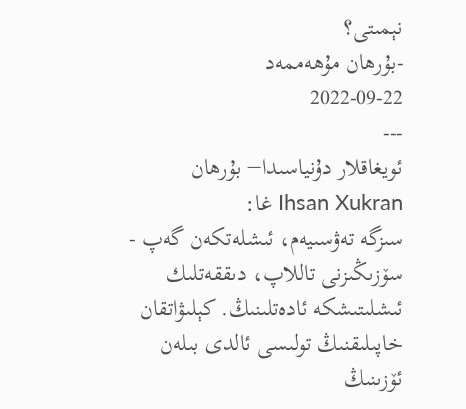نېمىتى؟
-بۇرھان مۇھەممەد
2022-09-22
---
ئويغاقلار دۇنياسىدا− بۇرھان
Ihsan Xukran غا:
سىزگە تەۋسىيەم، ئىشلەتكەن گەپ - سۆزىڭىزنى تاللاپ، دىققەتلىك ئىشلىتىشكە ئادەتلىنىڭ. كېلىۋاتقان خاپىلىقنىڭ تولىسى ئالدى بىلەن ئۆزىنىڭ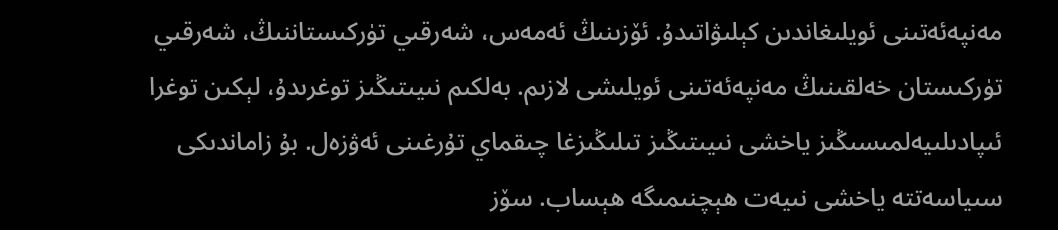مەنپەئەتىنى ئويلىغاندىن كېلىۋاتىدۇ. ئۆزىنىڭ ئەمەس، شەرقىي تۈركىستاننىڭ، شەرقىي تۈركىستان خەلقىنىڭ مەنپەئەتىنى ئويلىشى لازىم. بەلكىم نىيىتىڭىز توغرىدۇ، لېكىن توغرا ئىپادىلىيەلمىسىڭىز ياخشى نىيىتىڭىز تىلىڭىزغا چىقماي تۇرغىنى ئەۋزەل. بۇ زاماندىكى سىياسەتتە ياخشى نىيەت ھېچنىمىگە ھېساب. سۆز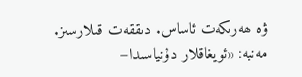ۋە ھەرىكەت ئاساس. دىققەت قىلارسىز.
مەنبە: «ئويغاقلار دۇنياسىدا−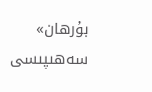بۇرھان» سەھىپىسى